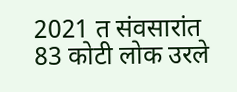2021 त संवसारांत 83 कोटी लोक उरले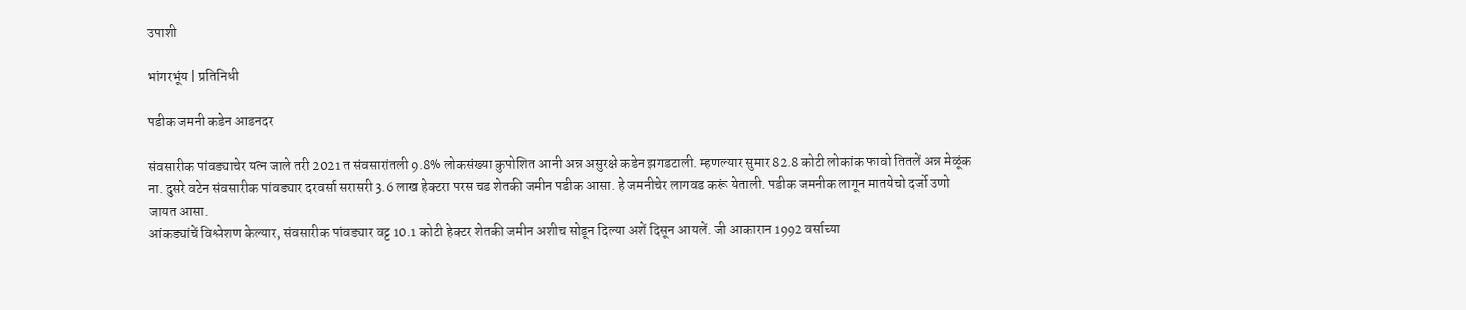उपाशी

भांगरभूंय | प्रतिनिधी

पडीक जमनी कडेन आडनदर

संवसारीक पांवड्याचेर यत्न जाले तरी 2021 त संवसारांतली 9.8% लोकसंख्या कुपोशित आनी अन्न असुरक्षे कडेन झगडटाली. म्हणल्यार सुमार 82.8 कोटी लोकांक फावो तितलें अन्न मेळूंक ना. दुसरे वटेन संवसारीक पांवड्यार दरवर्सा सरासरी 3.6 लाख हेक्टरा परस चड शेतकी जमीन पडीक आसा. हे जमनीचेर लागवड करूं येताली. पडीक जमनीक लागून मातयेचो दर्जो उणो जायत आसा.
आंकड्यांचें विश्लेशण केल्यार, संवसारीक पांवड्यार वट्ट 10.1 कोटी हेक्टर शेतकी जमीन अशीच सोडून दिल्या अशें दिसून आयलें. जी आकारान 1992 वर्साच्या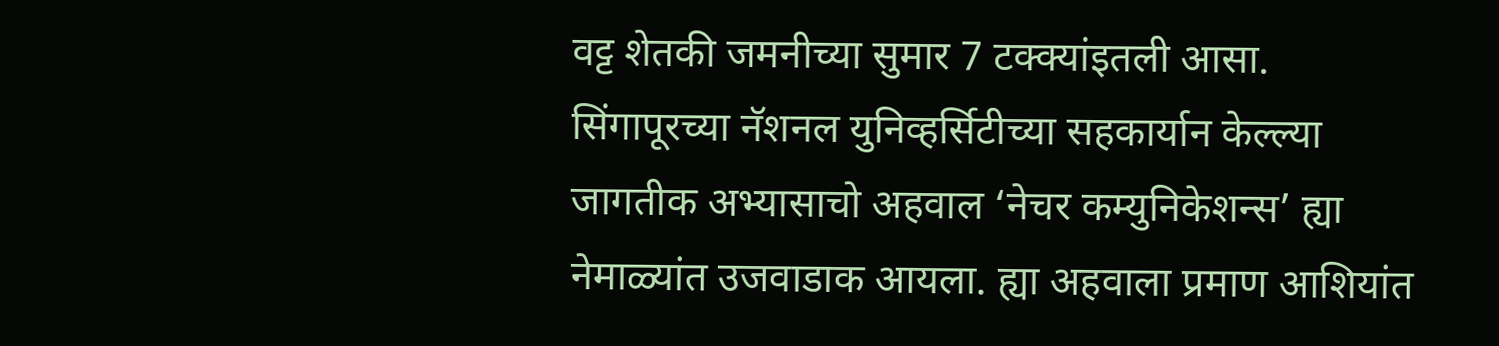वट्ट शेतकी जमनीच्या सुमार 7 टक्क्यांइतली आसा. सिंगापूरच्या नॅशनल युनिव्हर्सिटीच्या सहकार्यान केल्ल्या जागतीक अभ्यासाचो अहवाल ‘नेचर कम्युनिकेशन्स’ ह्या नेमाळ्यांत उजवाडाक आयला. ह्या अहवाला प्रमाण आशियांत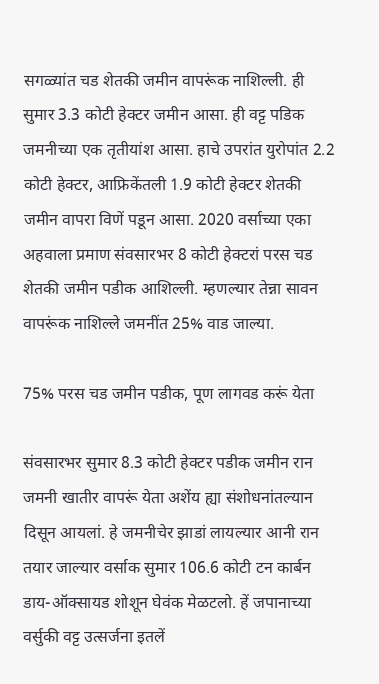सगळ्यांत चड शेतकी जमीन वापरूंक नाशिल्ली. ही सुमार 3.3 कोटी हेक्टर जमीन आसा. ही वट्ट पडिक जमनीच्या एक तृतीयांश आसा. हाचे उपरांत युरोपांत 2.2 कोटी हेक्टर, आफ्रिकेंतली 1.9 कोटी हेक्टर शेतकी जमीन वापरा विणें पडून आसा. 2020 वर्साच्या एका अहवाला प्रमाण संवसारभर 8 कोटी हेक्टरां परस चड शेतकी जमीन पडीक आशिल्ली. म्हणल्यार तेन्ना सावन वापरूंक नाशिल्ले जमनींत 25% वाड जाल्या.

75% परस चड जमीन पडीक, पूण लागवड करूं येता

संवसारभर सुमार 8.3 कोटी हेक्टर पडीक जमीन रान जमनी खातीर वापरूं येता अशेंय ह्या संशोधनांतल्यान दिसून आयलां. हे जमनीचेर झाडां लायल्यार आनी रान तयार जाल्यार वर्साक सुमार 106.6 कोटी टन कार्बन डाय-ऑक्सायड शोशून घेवंक मेळटलो. हें जपानाच्या वर्सुकी वट्ट उत्सर्जना इतलें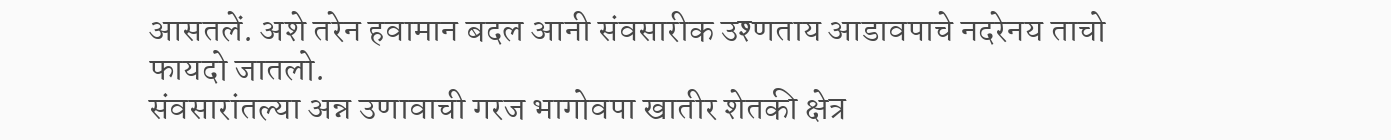आसतलें. अशे तरेन हवामान बदल आनी संवसारीक उश्णताय आडावपाचे नदरेनय ताचो फायदो जातलो.
संवसारांतल्या अन्न उणावाची गरज भागोवपा खातीर शेतकी क्षेत्र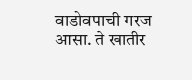वाडोवपाची गरज आसा. ते खातीर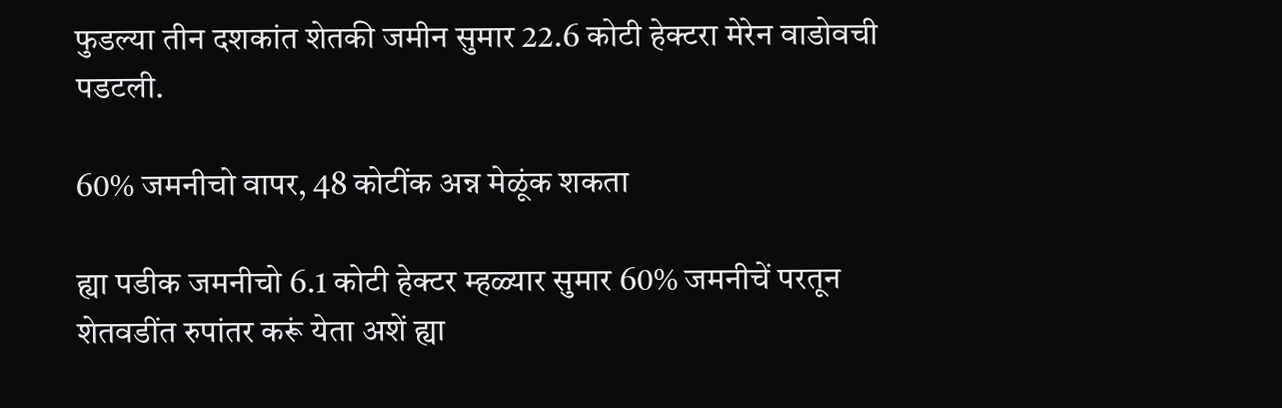फुडल्या तीन दशकांत शेतकी जमीन सुमार 22.6 कोटी हेक्टरा मेरेन वाडोवची पडटली.

60% जमनीचो वापर, 48 कोटींक अन्न मेळूंक शकता

ह्या पडीक जमनीचो 6.1 कोटी हेक्टर म्हळ्यार सुमार 60% जमनीचें परतून शेतवडींत रुपांतर करूं येता अशें ह्या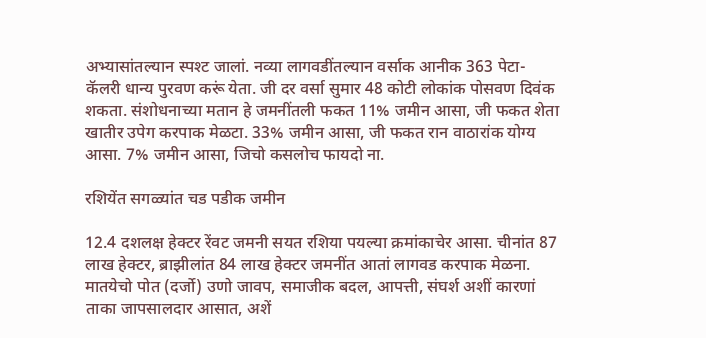अभ्यासांतल्यान स्पश्ट जालां. नव्या लागवडींतल्यान वर्साक आनीक 363 पेटा- कॅलरी धान्य पुरवण करूं येता. जी दर वर्सा सुमार 48 कोटी लोकांक पोसवण दिवंक शकता. संशोधनाच्या मतान हे जमनींतली फकत 11% जमीन आसा, जी फकत शेता खातीर उपेग करपाक मेळटा. 33% जमीन आसा, जी फकत रान वाठारांक योग्य आसा. 7% जमीन आसा, जिचो कसलोच फायदो ना.

रशियेंत सगळ्यांत चड पडीक जमीन

12.4 दशलक्ष हेक्टर रेंवट जमनी सयत रशिया पयल्या क्रमांकाचेर आसा. चीनांत 87 लाख हेक्टर, ब्राझीलांत 84 लाख हेक्टर जमनींत आतां लागवड करपाक मेळना. मातयेचो पोत (दर्जो) उणो जावप, समाजीक बदल, आपत्ती, संघर्श अशीं कारणां ताका जापसालदार आसात, अशें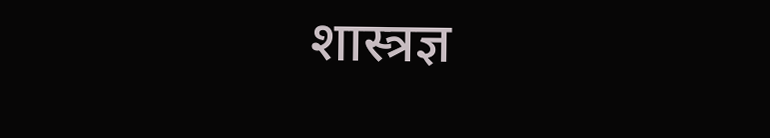शास्त्रज्ञ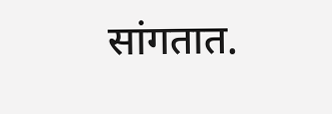सांगतात.